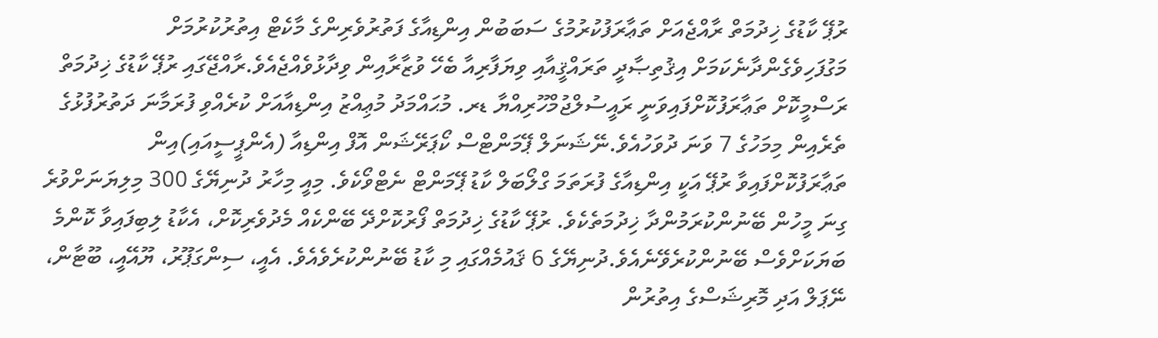ރުޕޭ ކާޑުގެ ޚިދުމަތް ރާއްޖެއަށް ތަޢާރަފުކުރުމުގެ ސަބަބުން އިންޑިއާގެ ފަތުރުވެރިންގެ މާކެޓް އިތުރުކުރުމަށް މަގުފަހިވެގެންދާނެކަމަށް އިޤުތިޞާދީ ތަރައްޤީއާއި ވިޔަފާރިއާ ބެހޭ ވުޒާރާއިން ވިދާޅުވެއްޖެއެވެ.ރާއްޖޭގައި ރުޕޭ ކާޑުގެ ޚިދުމަތް ރަސްމީކޮށް ތަޢާރަފުކޮށްފައިވަނީ ރައީސުލްޖުމްހޫރިއްޔާ ޑރ. މުޙައްމަދު މުޢިއްޒު އިންޑިއާއަށް ކުރެއްވި ފުރަމާނަ ދަތުރުފުޅުގެ ތެރެއިން މިމަހުގެ 7 ވަނަ ދުވަހުއެވެ.ނޭޝަނަލް ޕޭމަންޓްސް ކޯޕަރޭޝަން އޮފް އިންޑިއާ (އެންޕީސީއައި)އިން ތަޢާރަފުކޮށްފައިވާ ރުޕޭ އަކީ އިންޑިއާގެ ފުރަތަމަ ގްލޯބަލް ކާޑު ޕޭމަންޓް ނެޓްވޯކެވެ. މިއީ މިހާރު ދުނިޔޭގެ 300 މިލިޔަނަށްވުރެ ގިނަ މީހުން ބޭނުންކުރަމުންދާ ޚިދުމަތެކެވެ. ރުޕޭ ކާޑުގެ ޚިދުމަތް ފޯރުކޮށްދޭ ބޭންކެއް މެދުވެރިކޮށް، އެކާޑު ލިބިފައިވާ ކޮންމެ ބަޔަކަށްވެސް ބޭނުންކުރެވޭނެއެވެ.ދުނިޔޭގެ 6 ޤައުމެއްގައި މި ކާޑު ބޭނުންކުރެވެއެވެ. އެއީ، ސިންގަޕޫރު، ޔޫއޭއީ، ބޫޓާން، ނޭޕަލް އަދި މޮރިޝަސްގެ އިތުރުން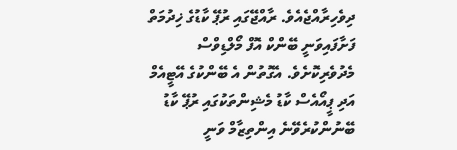ދިވެހިރާއްޖެއެވެ. ރާއްޖޭގައި ރުޕޭ ކާޑުގެ ޚިދުމަތް ފަށާފައިވަނީ ބޭންކް އޮފް މޯލްޑިވްސް މެދުވެރިކޮށެވެ. އެގޮތުން އެ ބޭންކުގެ އޭޓީއެމް އަދި ޕީއޯއެސް ކާޑު މެޝިންތަކުގައި ރުޕޭ ކާޑު ބޭނުންކުރެވޭނެ އިންތިޒާމް ވަނީ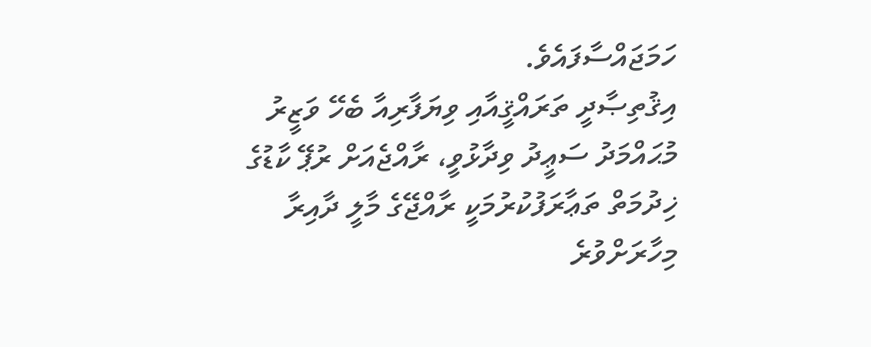ހަމަޖައްސާފައެވެ.
އިޤުތިޞާދީ ތަރައްޤީއާއި ވިޔަފާރިއާ ބެހޭ ވަޒީރު މުޙައްމަދު ސަޢީދު ވިދާޅުވީ، ރާއްޖެއަށް ރުޕޭ ކާޑުގެ ޚިދުމަތް ތަޢާރަފުކުރުމަކީ ރާއްޖޭގެ މާލީ ދާއިރާ މިހާރަށްވުރެ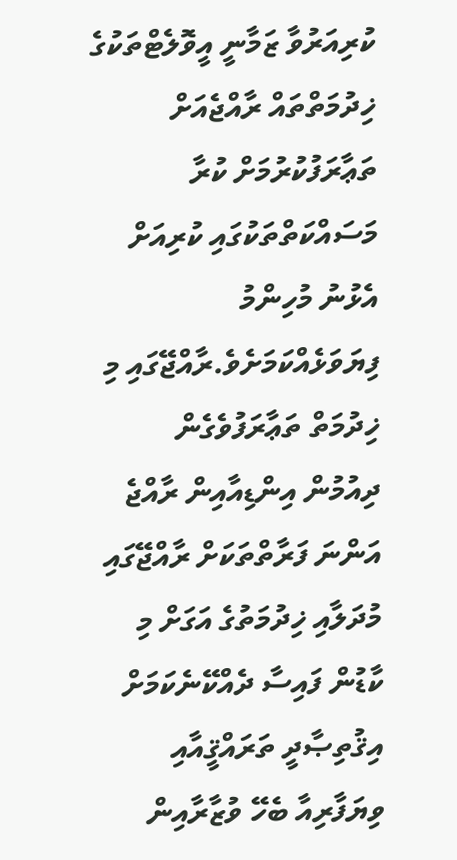ކުރިއަރުވާ ޒަމާނީ އީވޮލެޓްތަކުގެ ޚިދުމަތްތައް ރާއްޖެއަށް ތަޢާރަފުކުރުމަށް ކުރާ މަސައްކަތްތަކުގައި ކުރިއަށް އެޅުނު މުހިންމު ފިޔަވަޅެއްކަމަށެވެ.ރާއްޖޭގައި މި ޚިދުމަތް ތަޢާރަފުވެގެން ދިއުމުން އިންޑިއާއިން ރާއްޖެ އަންނަ ފަރާތްތަކަށް ރާއްޖޭގައި މުދަލާއި ޚިދުމަތުގެ އަގަށް މި ކާޑުން ފައިސާ ދެއްކޭނެކަމަށް އިޤުތިޞާދީ ތަރައްޤީއާއި ވިޔަފާރިއާ ބެހޭ ވުޒާރާއިން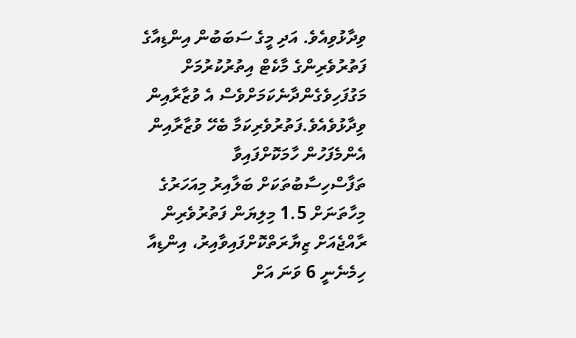ވިދާޅުވިއެވެ. އަދި މީގެ ސަބަބުން އިންޑިއާގެ ފަތުރުވެރިންގެ މާކެޓް އިތުރުކުރުމަށް މަގުފަހިވެގެންދާނެކަމަށްވެސް އެ ވުޒާރާއިން ވިދާޅުވެއެވެ.ފަތުރުވެރިކަމާ ބެހޭ ވުޒާރާއިން އެންމެފަހުން ހާމަކޮށްފައިވާ ތަފާސްހިސާބުތަކަށް ބަލާއިރު މިއަހަރުގެ މިހާތަނަށް 1.5 މިލިޔަން ފަތުރުވެރިން ރާއްޖެއަށް ޒިޔާރަތްކޮށްފައިވާއިރު، އިންޑިއާ ހިމެނެނީ 6 ވަނަ އަށް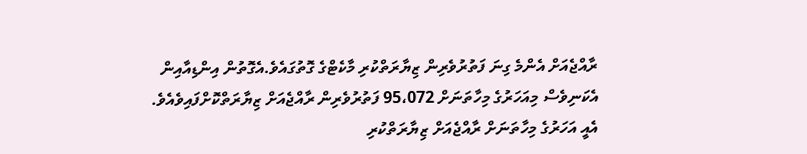ރާއްޖެއަށް އެންމެ ގިނަ ފަތުރުވެރިން ޒިޔާރަތްކުރި މާކެޓްގެ ގޮތުގައެވެ.އެގޮތުން އިންޑިއާއިން އެކަނިވެސް މިއަހަރުގެ މިހާތަނަށް 95،072 ފަތުރުވެރިން ރާއްޖެއަށް ޒިޔާރަތްކޮށްފައިވެއެވެ. އެއީ އަހަރުގެ މިހާތަނަށް ރާއްޖެއަށް ޒިޔާރަތްކުރި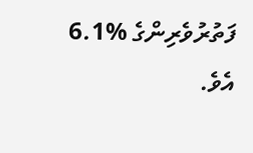ފަތުރުވެރިންގެ %6.1 އެވެ.